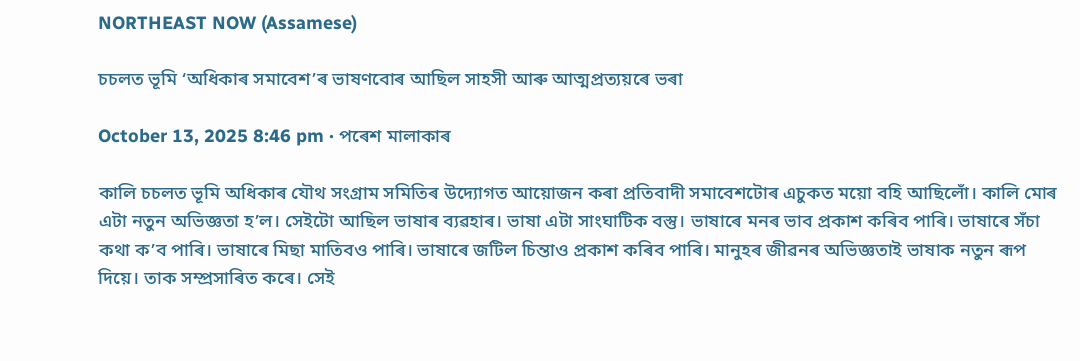NORTHEAST NOW (Assamese)

চচলত ভূমি ‘অধিকাৰ সমাবেশ’ৰ ভাষণবোৰ আছিল সাহসী আৰু আত্মপ্ৰত্যয়ৰে ভৰা

October 13, 2025 8:46 pm · পৰেশ মালাকাৰ

কালি চচলত ভূমি অধিকাৰ যৌথ সংগ্ৰাম সমিতিৰ উদ‍্যোগত আয়োজন কৰা প্ৰতিবাদী সমাবেশটোৰ এচুকত ময়ো বহি আছিলোঁ। কালি মোৰ এটা নতুন অভিজ্ঞতা হ’ল। সেইটো আছিল ভাষাৰ ব‍্যৱহাৰ। ভাষা এটা সাংঘাটিক বস্তু। ভাষাৰে মনৰ ভাব প্ৰকাশ কৰিব পাৰি। ভাষাৰে সঁচা কথা ক’ব পাৰি। ভাষাৰে মিছা মাতিবও পাৰি। ভাষাৰে জটিল চিন্তাও প্ৰকাশ কৰিব পাৰি। মানুহৰ জীৱনৰ অভিজ্ঞতাই ভাষাক নতুন ৰূপ দিয়ে। তাক সম্প্ৰসাৰিত কৰে। সেই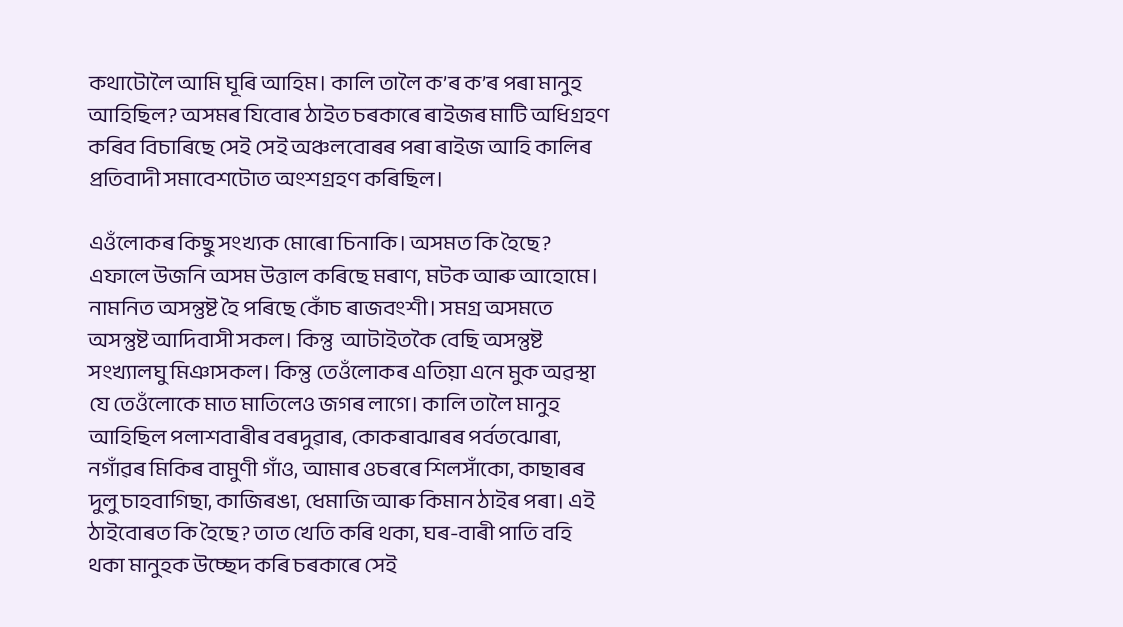কথাটোলৈ আমি ঘূৰি আহিম। কালি তালৈ ক’ৰ ক’ৰ পৰা মানুহ আহিছিল? অসমৰ যিবোৰ ঠাইত চৰকাৰে ৰাইজৰ মাটি অধিগ্ৰহণ কৰিব বিচাৰিছে সেই সেই অঞ্চলবোৰৰ পৰা ৰাইজ আহি কালিৰ প্ৰতিবাদী সমাবেশটোত অংশগ্ৰহণ কৰিছিল।

এওঁলোকৰ কিছু সংখ‍্যক মোৰো চিনাকি। অসমত কি হৈছে? এফালে উজনি অসম উত্তাল কৰিছে মৰাণ, মটক আৰু আহোমে। নামনিত অসন্তুষ্ট হৈ পৰিছে কোঁচ ৰাজবংশী। সমগ্ৰ অসমতে অসন্তুষ্ট আদিবাসী সকল। কিন্তু  আটাইতকৈ বেছি অসন্তুষ্ট সংখ‍্যালঘু মিঞাসকল। কিন্তু তেওঁলোকৰ এতিয়া এনে মুক অৱস্থা যে তেওঁলোকে মাত মাতিলেও জগৰ লাগে। কালি তালৈ মানুহ আহিছিল পলাশবাৰীৰ বৰদুৱাৰ, কোকৰাঝাৰৰ পৰ্বতঝোৰা, নগাঁৱৰ মিকিৰ বামুণী গাঁও, আমাৰ ওচৰৰে শিলসাঁকো, কাছাৰৰ দুলু চাহবাগিছা, কাজিৰঙা, ধেমাজি আৰু কিমান ঠাইৰ পৰা। এই ঠাইবোৰত কি হৈছে? তাত খেতি কৰি থকা, ঘৰ-বাৰী পাতি বহি থকা মানুহক উচ্ছেদ কৰি চৰকাৰে সেই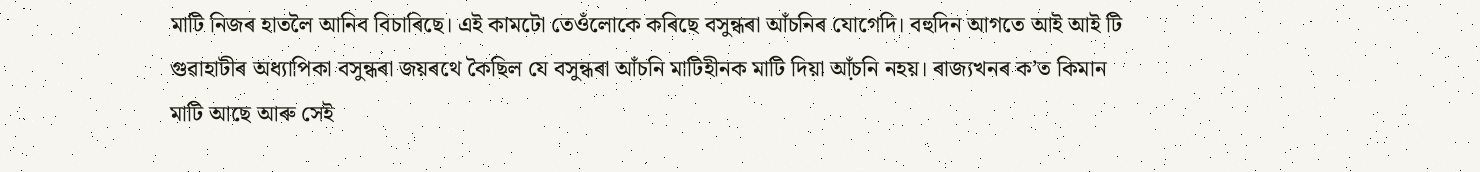মাটি নিজৰ হাতলৈ আনিব বিচাৰিছে। এই কামটো তেওঁলোকে কৰিছে বসুন্ধৰা আঁচনিৰ যোগেদি। বহুদিন আগতে আই আই টি গুৱাহাটীৰ অধ‍্যাপিকা বসুন্ধৰা জয়ৰথে কৈছিল যে বসুন্ধৰা আঁচনি মাটিহীনক মাটি দিয়া আ়ঁচনি নহয়। ৰাজ‍্যখনৰ ক’ত কিমান মাটি আছে আৰু সেই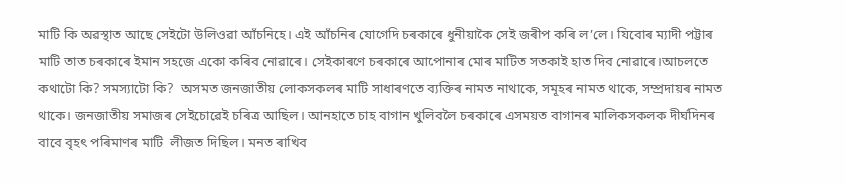মাটি কি অৱস্থাত আছে সেইটো উলিওৱা আঁচনিহে। এই আঁচনিৰ যোগেদি চৰকাৰে ধুনীয়াকৈ সেই জৰীপ কৰি ল’লে। যিবোৰ ম‍্যাদী পট্টাৰ মাটি তাত চৰকাৰে ইমান সহজে একো কৰিব নোৱাৰে। সেইকাৰণে চৰকাৰে আপোনাৰ মোৰ মাটিত সতকাই হাত দিব নোৱাৰে।আচলতে কথাটো কি? সমস‍্যাটো কি?  অসমত জনজাতীয় লোকসকলৰ মাটি সাধাৰণতে ব‍্যক্তিৰ নামত নাথাকে, সমূহৰ নামত থাকে, সম্প্ৰদায়ৰ নামত থাকে। জনজাতীয় সমাজৰ সেইচোৱেই চৰিত্ৰ আছিল। আনহাতে চাহ বাগান খুলিবলৈ চৰকাৰে এসময়ত বাগানৰ মালিকসকলক দীৰ্ঘদিনৰ বাবে বৃহৎ পৰিমাণৰ মাটি  লীজত দিছিল। মনত ৰাখিব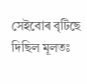সেইবোৰ বৃটিছে দিছিল মূলতঃ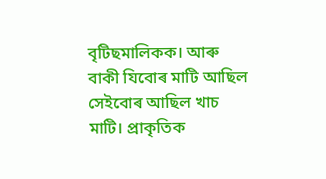বৃটিছমালিকক। আৰু বাকী যিবোৰ মাটি আছিল সেইবোৰ আছিল খাচ মাটি। প্ৰাকৃতিক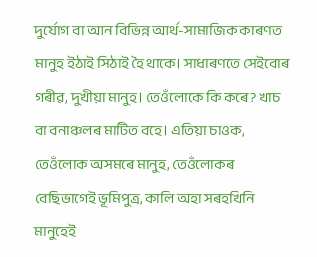দুৰ্যোগ বা আন বিভিন্ন আৰ্থ-সামাজিক কাৰণত মানুহ ইঠাই সিঠাই হৈ থাকে। সাধাৰণতে সেইবোৰ গৰীৱ, দুখীয়া মানুহ। তেওঁলোকে কি কৰে? খাচ বা বনাঞ্চলৰ মাটিত বহে। এতিয়া চাওক, তেওঁলোক অসমৰে মানুহ, তেওঁলোকৰ বেছিভাগেই ভূমিপুত্ৰ, কালি অহা সৰহখিনি মানুহেই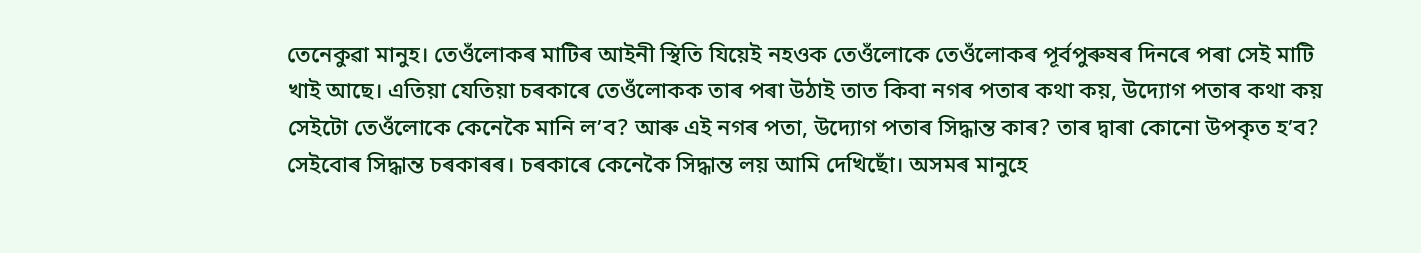তেনেকুৱা মানুহ। তেওঁলোকৰ মাটিৰ আইনী স্থিতি যিয়েই নহওক তেওঁলোকে তেওঁলোকৰ পূৰ্বপুৰুষৰ দিনৰে পৰা সেই মাটি খাই আছে। এতিয়া যেতিয়া চৰকাৰে তেওঁলোকক তাৰ পৰা উঠাই তাত কিবা নগৰ পতাৰ কথা কয়, উদ‍্যোগ পতাৰ কথা কয় সেইটো তেওঁলোকে কেনেকৈ মানি ল’ব? আৰু এই নগৰ পতা, উদ‍্যোগ পতাৰ সিদ্ধান্ত কাৰ? তাৰ দ্বাৰা কোনো উপকৃত হ’ব? সেইবোৰ সিদ্ধান্ত চৰকাৰৰ। চৰকাৰে কেনেকৈ সিদ্ধান্ত লয় আমি দেখিছোঁ। অসমৰ মানুহে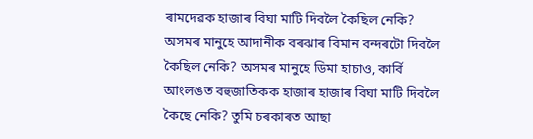ৰামদেৱক হাজাৰ বিঘা মাটি দিবলৈ কৈছিল নেকি? অসমৰ মানুহে আদানীক বৰঝাৰ বিমান বন্দৰটো দিবলৈ কৈছিল নেকি? অসমৰ মানুহে ডিমা হাচাও, কাৰ্বি আংলঙত বহুজাতিকক হাজাৰ হাজাৰ বিঘা মাটি দিবলৈ কৈছে নেকি? তুমি চৰকাৰত আছা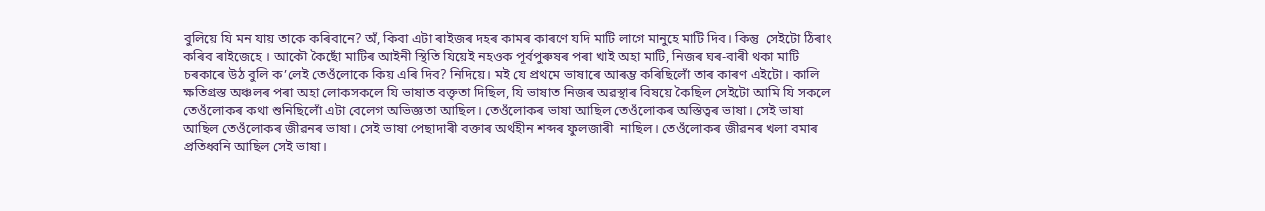বুলিয়ে যি মন যায় তাকে কৰিবানে? অঁ, কিবা এটা ৰাইজৰ দহৰ কামৰ কাৰণে যদি মাটি লাগে মানুহে মাটি দিব। কিন্তু  সেইটো ঠিৰাং কৰিব ৰাইজেহে । আকৌ কৈছোঁ মাটিৰ আইনী স্থিতি যিয়েই নহওক পূৰ্বপুৰুষৰ পৰা খাই অহা মাটি, নিজৰ ঘৰ-বাৰী থকা মাটি চৰকাৰে উঠ বুলি ক’লেই তেওঁলোকে কিয় এৰি দিব? নিদিয়ে। মই যে প্ৰথমে ভাষাৰে আৰম্ভ কৰিছিলোঁ তাৰ কাৰণ এইটো। কালি ক্ষতিগ্ৰস্ত অঞ্চলৰ পৰা অহা লোকসকলে যি ভাষাত বক্তৃতা দিছিল, যি ভাষাত নিজৰ অৱস্থাৰ বিষয়ে কৈছিল সেইটো আমি যি সকলে তেওঁলোকৰ কথা শুনিছিলোঁ এটা বেলেগ অভিজ্ঞতা আছিল। তেওঁলোকৰ ভাষা আছিল তেওঁলোকৰ অস্তিত্বৰ ভাষা। সেই ভাষা আছিল তেওঁলোকৰ জীৱনৰ ভাষা। সেই ভাষা পেছাদাৰী বক্তাৰ অৰ্থহীন শব্দৰ ফুলজাৰী  নাছিল। তেওঁলোকৰ জীৱনৰ খলা বমাৰ প্ৰতিধ্বনি আছিল সেই ভাষা।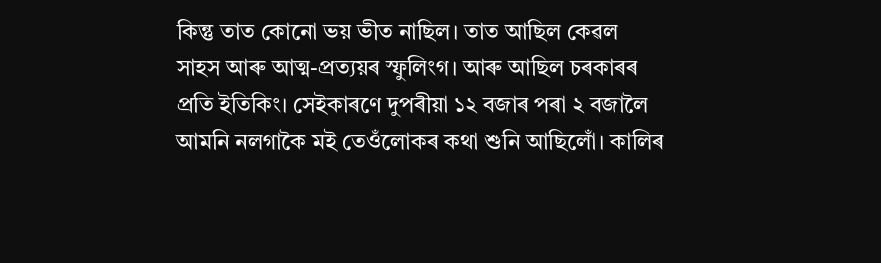কিন্তু তাত কোনো ভয় ভীত নাছিল। তাত আছিল কেৱল সাহস আৰু আত্ম-প্ৰত‍্যয়ৰ স্ফুলিংগ। আৰু আছিল চৰকাৰৰ প্ৰতি ইতিকিং। সেইকাৰণে দুপৰীয়া ১২ বজাৰ পৰা ২ বজালৈ আমনি নলগাকৈ মই তেওঁলোকৰ কথা শুনি আছিলোঁ। কালিৰ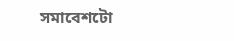সমাবেশটো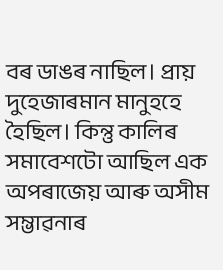বৰ ডাঙৰ নাছিল। প্ৰায় দুহেজাৰমান মানুহহে হৈছিল। কিন্তু কালিৰ সমাবেশটো আছিল এক অপৰাজেয় আৰু অসীম সম্ভাৱনাৰ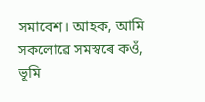সমাবেশ। আহক, আমি সকলোৱে সমস্বৰে কওঁ, ভূমি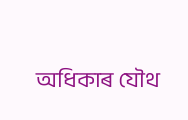অধিকাৰ যৌথ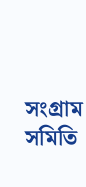সংগ্ৰাম সমিতি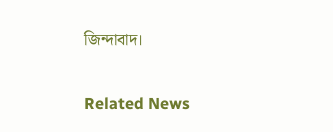জিন্দাবাদ।

Related News